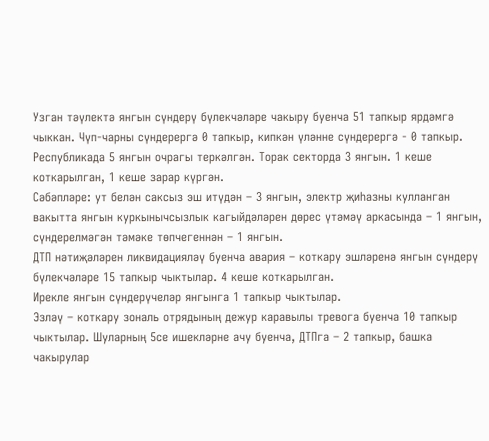Узган тәүлектә янгын сүндерү бүлекчәләре чакыру буенча 51 тапкыр ярдәмгә чыккан. Чүп-чарны сүндерергә 0 тапкыр, кипкән үләнне сүндерергә - 0 тапкыр. Республикада 5 янгын очрагы теркәлгән. Торак секторда 3 янгын. 1 кеше коткарылган, 1 кеше зарар күргән.
Сәбәпләре: ут белән саксыз эш итүдән – 3 янгын, электр җиһазны кулланган вакытта янгын куркынычсызлык кагыйдәләрен дөрес үтәмәү аркасында – 1 янгын, сүндерелмәгән тәмәке төпчегеннән – 1 янгын.
ДТП нәтиҗәләрен ликвидацияләү буенча авария – коткару эшләренә янгын сүндерү бүлекчәләре 15 тапкыр чыктылар. 4 кеше коткарылган.
Ирекле янгын сүндерүчеләр янгынга 1 тапкыр чыктылар.
Эзләү – коткару зональ отрядының дежур каравылы тревога буенча 10 тапкыр чыктылар. Шуларның 5се ишекләрне ачу буенча, ДТПга – 2 тапкыр, башка чакырулар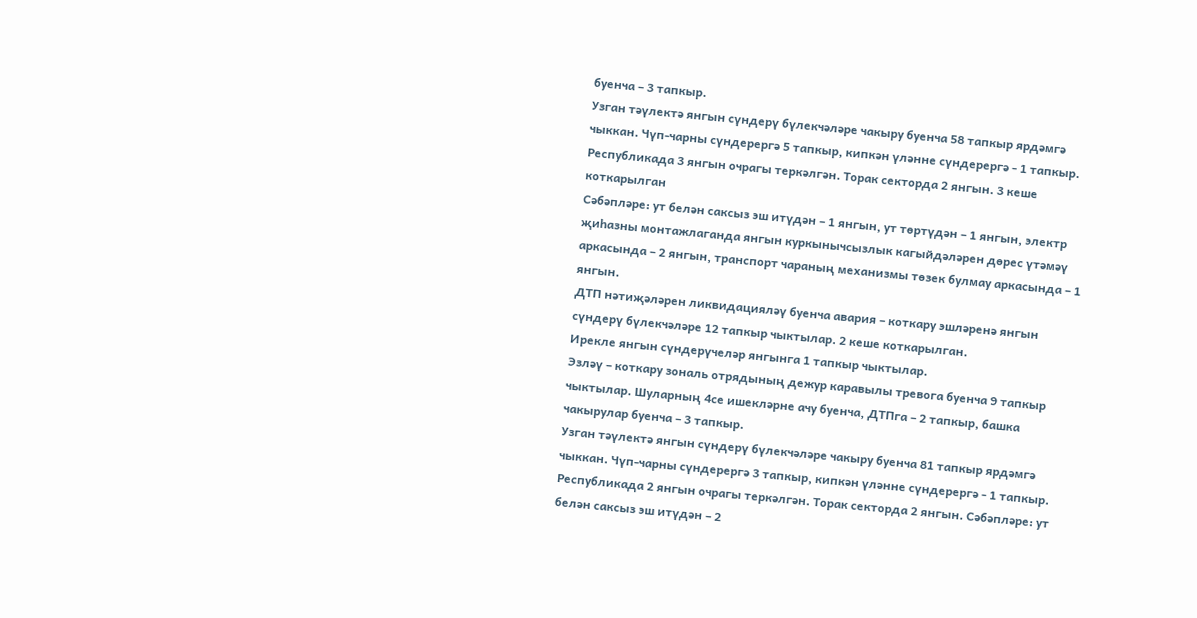буенча – 3 тапкыр.
Узган тәүлектә янгын сүндерү бүлекчәләре чакыру буенча 58 тапкыр ярдәмгә чыккан. Чүп-чарны сүндерергә 5 тапкыр, кипкән үләнне сүндерергә - 1 тапкыр. Республикада 3 янгын очрагы теркәлгән. Торак секторда 2 янгын. 3 кеше коткарылган
Сәбәпләре: ут белән саксыз эш итүдән – 1 янгын, ут төртүдән – 1 янгын, электр җиһазны монтажлаганда янгын куркынычсызлык кагыйдәләрен дөрес үтәмәү аркасында – 2 янгын, транспорт чараның механизмы төзек булмау аркасында – 1 янгын.
ДТП нәтиҗәләрен ликвидацияләү буенча авария – коткару эшләренә янгын сүндерү бүлекчәләре 12 тапкыр чыктылар. 2 кеше коткарылган.
Ирекле янгын сүндерүчеләр янгынга 1 тапкыр чыктылар.
Эзләү – коткару зональ отрядының дежур каравылы тревога буенча 9 тапкыр чыктылар. Шуларның 4се ишекләрне ачу буенча, ДТПга – 2 тапкыр, башка чакырулар буенча – 3 тапкыр.
Узган тәүлектә янгын сүндерү бүлекчәләре чакыру буенча 81 тапкыр ярдәмгә чыккан. Чүп-чарны сүндерергә 3 тапкыр, кипкән үләнне сүндерергә - 1 тапкыр. Республикада 2 янгын очрагы теркәлгән. Торак секторда 2 янгын. Сәбәпләре: ут белән саксыз эш итүдән – 2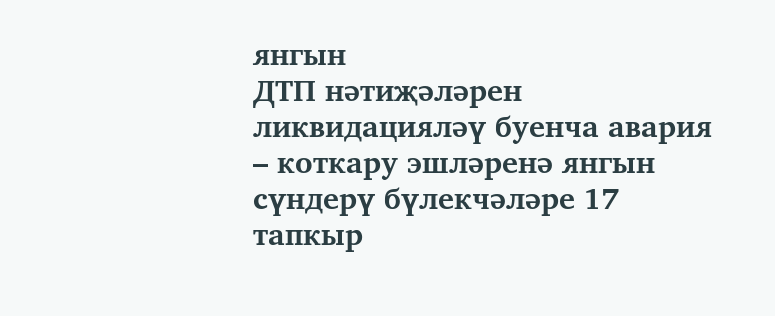янгын
ДТП нәтиҗәләрен ликвидацияләү буенча авария – коткару эшләренә янгын сүндерү бүлекчәләре 17 тапкыр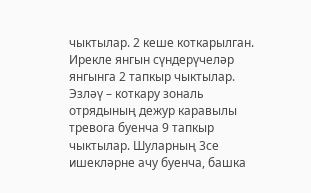чыктылар. 2 кеше коткарылган.
Ирекле янгын сүндерүчеләр янгынга 2 тапкыр чыктылар.
Эзләү – коткару зональ отрядының дежур каравылы тревога буенча 9 тапкыр чыктылар. Шуларның 3се ишекләрне ачу буенча, башка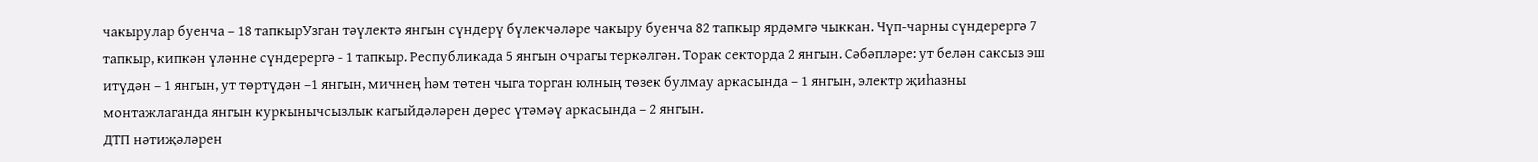чакырулар буенча – 18 тапкырУзган тәүлектә янгын сүндерү бүлекчәләре чакыру буенча 82 тапкыр ярдәмгә чыккан. Чүп-чарны сүндерергә 7 тапкыр, кипкән үләнне сүндерергә - 1 тапкыр. Республикада 5 янгын очрагы теркәлгән. Торак секторда 2 янгын. Сәбәпләре: ут белән саксыз эш итүдән – 1 янгын, ут төртүдән –1 янгын, мичнең һәм төтен чыга торган юлның төзек булмау аркасында – 1 янгын, электр җиһазны монтажлаганда янгын куркынычсызлык кагыйдәләрен дөрес үтәмәү аркасында – 2 янгын.
ДТП нәтиҗәләрен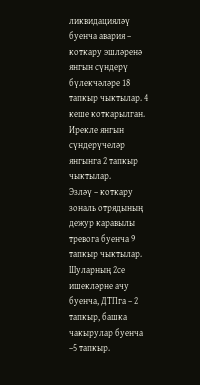ликвидацияләү буенча авария – коткару эшләренә янгын сүндерү бүлекчәләре 18 тапкыр чыктылар. 4 кеше коткарылган.
Ирекле янгын сүндерүчеләр янгынга 2 тапкыр чыктылар.
Эзләү – коткару зональ отрядының дежур каравылы тревога буенча 9 тапкыр чыктылар. Шуларның 2се ишекләрне ачу буенча, ДТПга – 2 тапкыр, башка чакырулар буенча –5 тапкыр.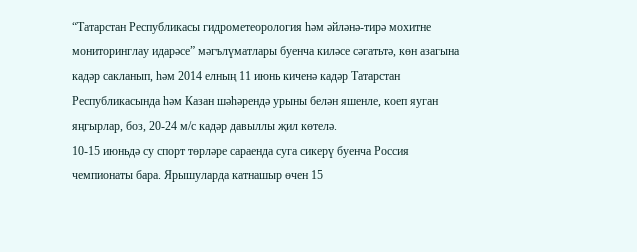“Татарстан Республикасы гидрометеорология һәм әйләнә-тирә мохитне мониторинглау идарәсе” мәгълүматлары буенча киләсе сәгатьтә, көн азагына кадәр сакланып, һәм 2014 елның 11 июнь киченә кадәр Татарстан Республикасында һәм Казан шәһәрендә урыны белән яшенле, коеп яуган яңгырлар, боз, 20-24 м/с кадәр давыллы җил көтелә.
10-15 июньдә су спорт төрләре сараенда суга сикерү буенча Россия чемпионаты бара. Ярышуларда катнашыр өчен 15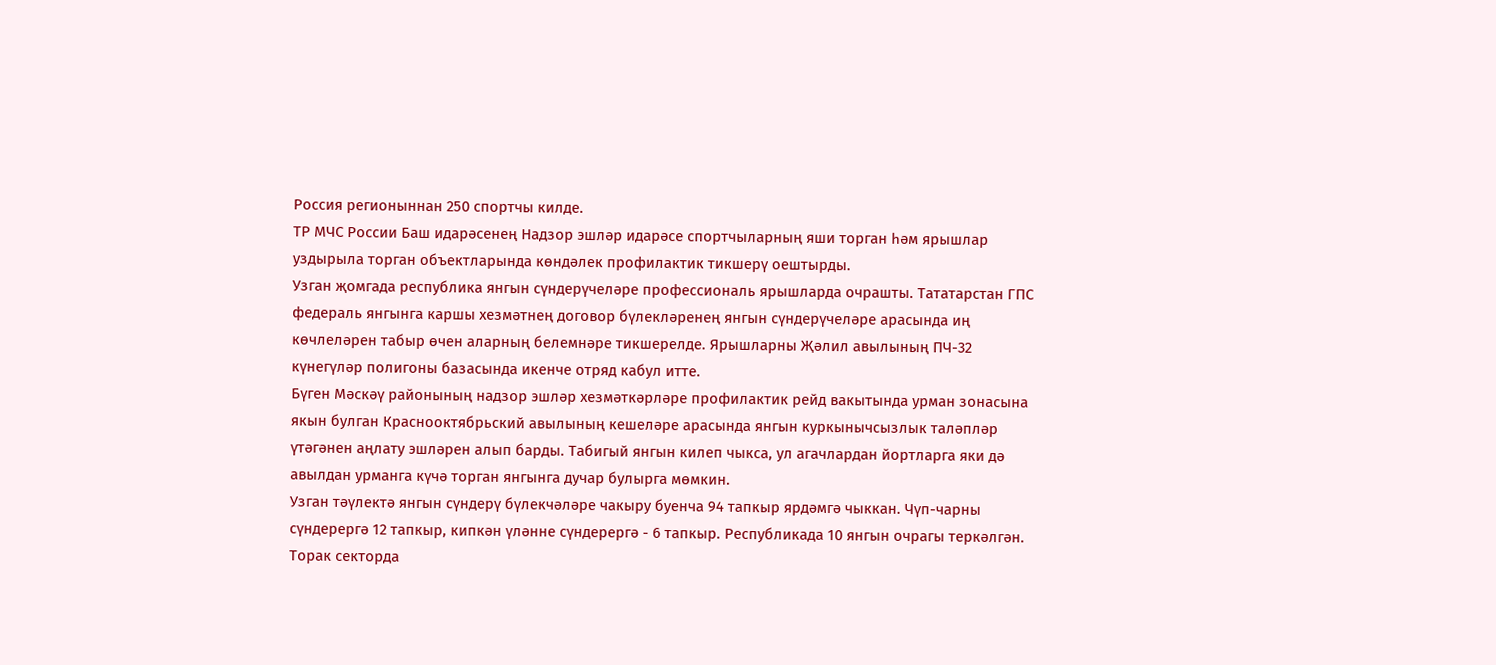Россия регионыннан 250 спортчы килде.
ТР МЧС России Баш идарәсенең Надзор эшләр идарәсе спортчыларның яши торган һәм ярышлар уздырыла торган объектларында көндәлек профилактик тикшерү оештырды.
Узган җомгада республика янгын сүндерүчеләре профессиональ ярышларда очрашты. Тататарстан ГПС федераль янгынга каршы хезмәтнең договор бүлекләренең янгын сүндерүчеләре арасында иң көчлеләрен табыр өчен аларның белемнәре тикшерелде. Ярышларны Җәлил авылының ПЧ-32 күнегүләр полигоны базасында икенче отряд кабул итте.
Бүген Мәскәү районының надзор эшләр хезмәткәрләре профилактик рейд вакытында урман зонасына якын булган Краснооктябрьский авылының кешеләре арасында янгын куркынычсызлык таләпләр үтәгәнен аңлату эшләрен алып барды. Табигый янгын килеп чыкса, ул агачлардан йортларга яки дә авылдан урманга күчә торган янгынга дучар булырга мөмкин.
Узган тәүлектә янгын сүндерү бүлекчәләре чакыру буенча 94 тапкыр ярдәмгә чыккан. Чүп-чарны сүндерергә 12 тапкыр, кипкән үләнне сүндерергә - 6 тапкыр. Республикада 10 янгын очрагы теркәлгән. Торак секторда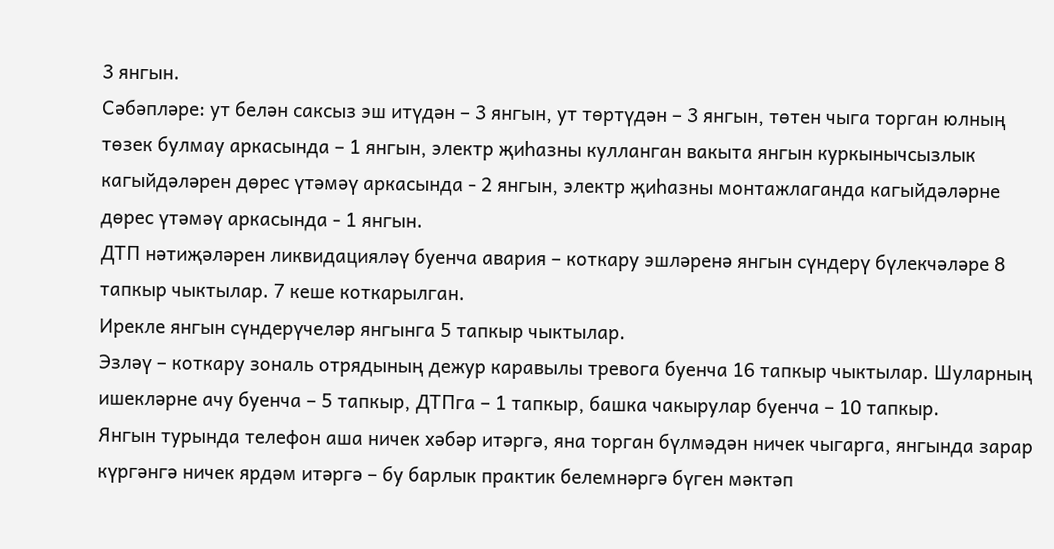3 янгын.
Сәбәпләре: ут белән саксыз эш итүдән – 3 янгын, ут төртүдән – 3 янгын, төтен чыга торган юлның төзек булмау аркасында – 1 янгын, электр җиһазны кулланган вакыта янгын куркынычсызлык кагыйдәләрен дөрес үтәмәү аркасында - 2 янгын, электр җиһазны монтажлаганда кагыйдәләрне дөрес үтәмәү аркасында - 1 янгын.
ДТП нәтиҗәләрен ликвидацияләү буенча авария – коткару эшләренә янгын сүндерү бүлекчәләре 8 тапкыр чыктылар. 7 кеше коткарылган.
Ирекле янгын сүндерүчеләр янгынга 5 тапкыр чыктылар.
Эзләү – коткару зональ отрядының дежур каравылы тревога буенча 16 тапкыр чыктылар. Шуларның ишекләрне ачу буенча – 5 тапкыр, ДТПга – 1 тапкыр, башка чакырулар буенча – 10 тапкыр.
Янгын турында телефон аша ничек хәбәр итәргә, яна торган бүлмәдән ничек чыгарга, янгында зарар күргәнгә ничек ярдәм итәргә – бу барлык практик белемнәргә бүген мәктәп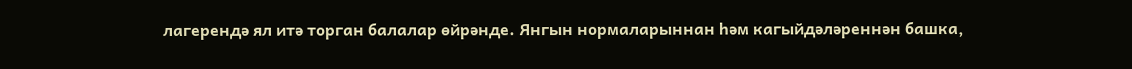лагерендә ял итә торган балалар өйрәнде. Янгын нормаларыннан һәм кагыйдәләреннән башка,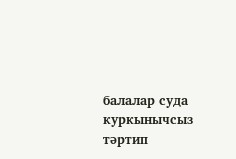балалар суда куркынычсыз тәртип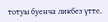тотуы буенча ликбез үтте.